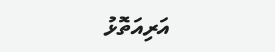އަރިއަތޮޅު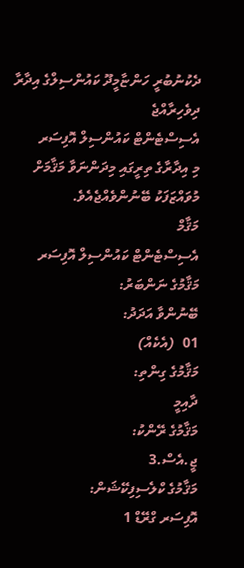ދެކުނުބުރީ ހަންޏާމީދޫ ކައުންސިލްގެ އިދާރާ
ދިވެހިރާއްޖެ
އެސިސްޓެންޓް ކައުންސިލް އޮފިސަރ
މި އިދާރާގެ ތިރީގައި މިދަންނަވާ މަޤާމަށް މުވައްޒަފަކު ބޭނުންވެއްޖެއެވެ.
މަޤާމް
އެސިސްޓެންޓް ކައުންސިލް އޮފިސަރ
މަޤާމުގެ ނަންބަރު:
ބޭނުންވާ އަދަދު:
01  (އެކެއް)
މަޤާމުގެ ގިންތި:
ދާއިމީ
މަޤާމުގެ ރޭންކު:
ޖީ.އެސް.3
މަޤާމުގެ ކްލެސިފިކޭޝަން:
އޮފިސަރ ގްރޭޑް 1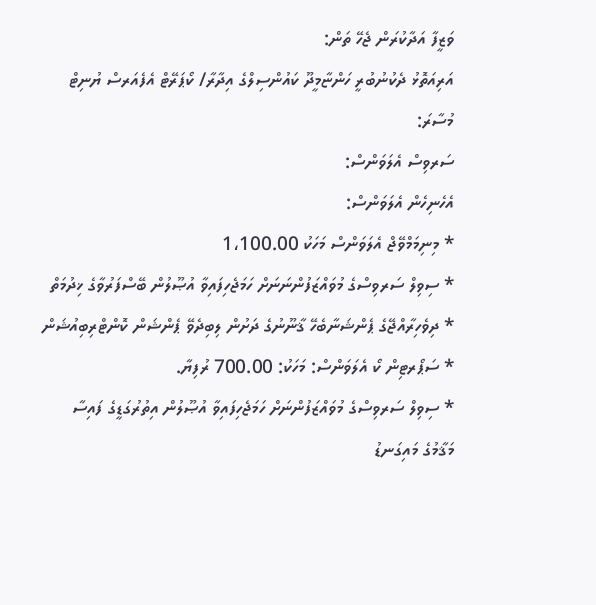ވަޒީފާ އަދާކުރަން ޖެހޭ ތަން:
އަރިއަތޮޅު ދެކުނުބުރީ ހަންޏާމީދޫ ކައުންސިލްގެ އިދާރާ/ ކޯޕަރޭޓް އެފެއަރސް ޔުނިޓް
މުސާރަ:
ސަރވިސް އެލަވަންސް:
އެހެނިހެން އެލަވަންސް:
* މިނިމަމްވޭޖް އެލަވަންސް މަހަކު 1،100.00
* ސިވިލް ސަރވިސްގެ މުވައްޒަފުންނަނަށް ހަމަޖެހިފައިވާ އުޞޫލުން ބޭސްފަރުވާގެ ޚިދުމަތް
* ދިވެހިރާއްޖޭގެ ޕެންޝަނާބެހޭ ޤާނޫނުގެ ދަށުން ލިބިދެވޭ ޕެންޝަން ކޮންޓްރިބިއުޝަން
* ސަޕޯރޓިން ކޯ އެލަވަންސް: މަހަކު: 700.00 ރުފިޔާ.
* ސިވިލް ސަރވިސްގެ މުވައްޒަފުންނަށް ހަމަޖެހިފައިވާ އުޞޫލުން އިތުރުގަޑީގެ ފައިސާ
މަޤާމުގެ މައިގަނޑު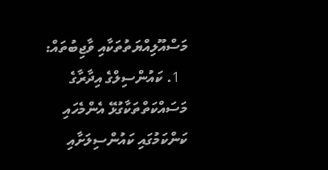މަސްއޫލިއްޔަތުތަކާއި ވާޖިބުތައް:
  1. ކައުންސިލްގެ އިދާރާގެ މަސައްކަތްތަކާގުޅޭ އެންމެހައި ކަންކަމުގައި ކައުންސިލަށާއި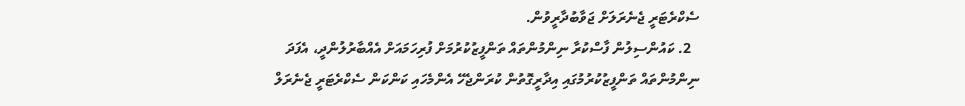ސެކްރެޓަރީ ޖެނެރަލަށް ޖަވާބުދާރީވުން.
  2. ކައުންސިލުން ފާސްކުރާ ނިންމުންތައް ތަންފީޒުކުރުމަށް ފުރިހަމައަށް އެއްބާރުލުންދީ، އެފަދަ ނިންމުންތައް ތަންފީޒުކުރުމުގައި އިދާރީގޮތުން ކުރަންޖެހޭ އެންމެހައި ކަންކަން ސެކްރެޓަރީ ޖެނެރަލް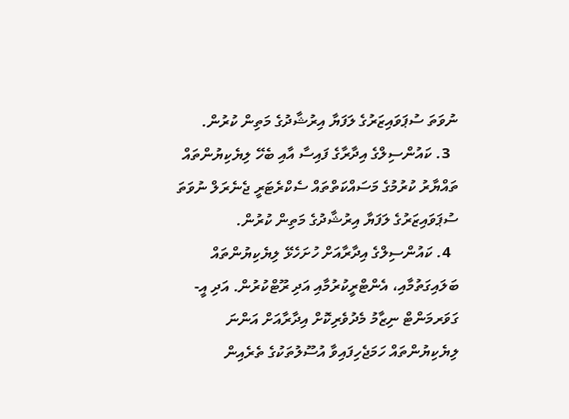ނުވަތަ ސުޕަވައިޒަރުގެ ލަފަޔާ އިރުޝާދުގެ މަތިން ކުރުން.
  3. ކައުންސިލްގެ އިދާރާގެ ފައިސާ އާއި ބެހޭ ލިޔެކިޔުންތައް ތައްޔާރު ކުރުމުގެ މަސައްކަތްތައް ސެކްރެޓަރީ ޖެނެރަލް ނުވަތަ ސުޕަވައިޒަރުގެ ލަފަޔާ އިރުޝާދުގެ މަތިން ކުރުން.
  4. ކައުންސިލްގެ އިދާރާއަށް ހުށަހެޅޭ ލިޔެކިޔުންތައް ބަލައިގަތުމާއި، އެންޓްރީކުރުމާއި އަދި ރޫޓްކުރުން. އަދި އީ-ގަވަރމަންޓް ނިޒާމު މެދުވެރިކޮށް އިދާރާއަށް އަންނަ ލިޔެކިޔުންތައް ހަމަޖެހިފައިވާ އުސޫލުތަކުގެ ތެރެއިން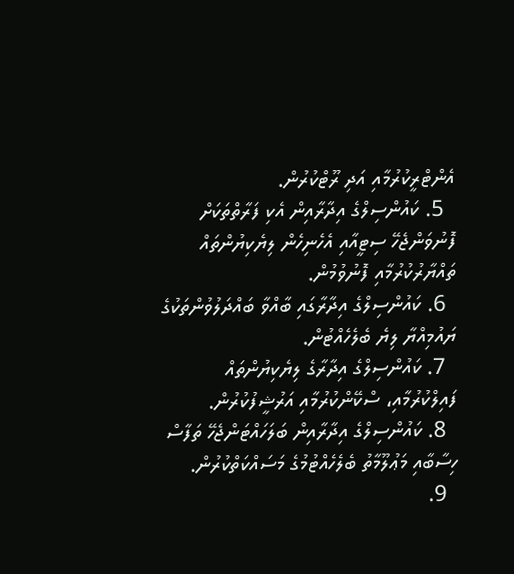އެންޓްރީކުރުމާއި އަދި ރޫޓްކުރުން.
  5. ކައުންސިލްގެ އިދާރާއިން އެކި ފަރާތްތަކަށް ފޮނުވަންޖެހޭ ސިޓީއާއި އެހެނިހެން ލިޔެކިޔުންތައް ތައްޔާރުކުރުމާއި ފޮނުވުމުން.
  6. ކައުންސިލްގެ އިދާރާގައި ބާއްވާ ބައްދަލުވުންތަކުގެ ޔައުމިއްޔާ ލިޔެ ބެލެހެއްޓުން.
  7. ކައުންސިލްގެ އިދާރާގެ ލިޔެކިޔުންތައް ފައިލްކުރުމާއި، ސްކޭންކުރުމާއި އަރުޝީފުކުރުން.
  8. ކައުންސިލްގެ އިދާރާއިން ބަލަހައްޓަންޖެހޭ ތަފާސް ހިސާބާއި މަޢުލޫމާތު ބެލެހެއްޓުމުގެ މަސައްކަތްކުރުން.
  9.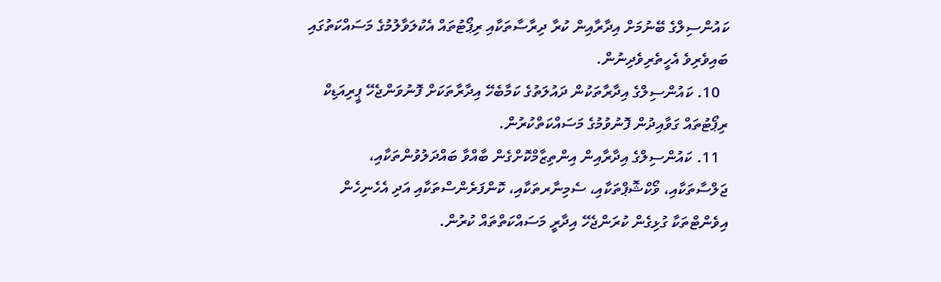ކައުންސިލްގެ ބޭނުމަށް އިދާރާއިން ކުރާ ދިރާސާތަކާއި ރިޕޯޓުތައް އެކުލަވާލުމުގެ މަސައްކަތުގައި ބައިވެރިވެ އެހީތެރިވެދިނުން.
  10. ކައުންސިލްގެ އިދާރާތަކުން ދައުލަތުގެ ކަމާބެހޭ އިދާރާތަކަށް ފޮނުވަންޖެހޭ ޕީރިއަޑިކް ރިޕޯޓުތައް ގަވާއިދުން ފޮނުވުމުގެ މަސައްކަތްކުރުން.
  11. ކައުންސިލްގެ އިދާރާއިން އިންތިޒާމްކޮށްގެން ބާއްވާ ބައްދަލުވުންތަކާއި، ޖަލްސާތަކާއި، ވޯކްޝޮޕްތަކާއި، ސެމިނާރތަކާއި، ކޮންފަރެންސްތަކާއި އަދި އެހެނިހެން އިވެންޓްތަކާ ގުޅިގެން ކުރަންޖެހޭ އިދާރީ މަސައްކަތްތައް ކުރުން.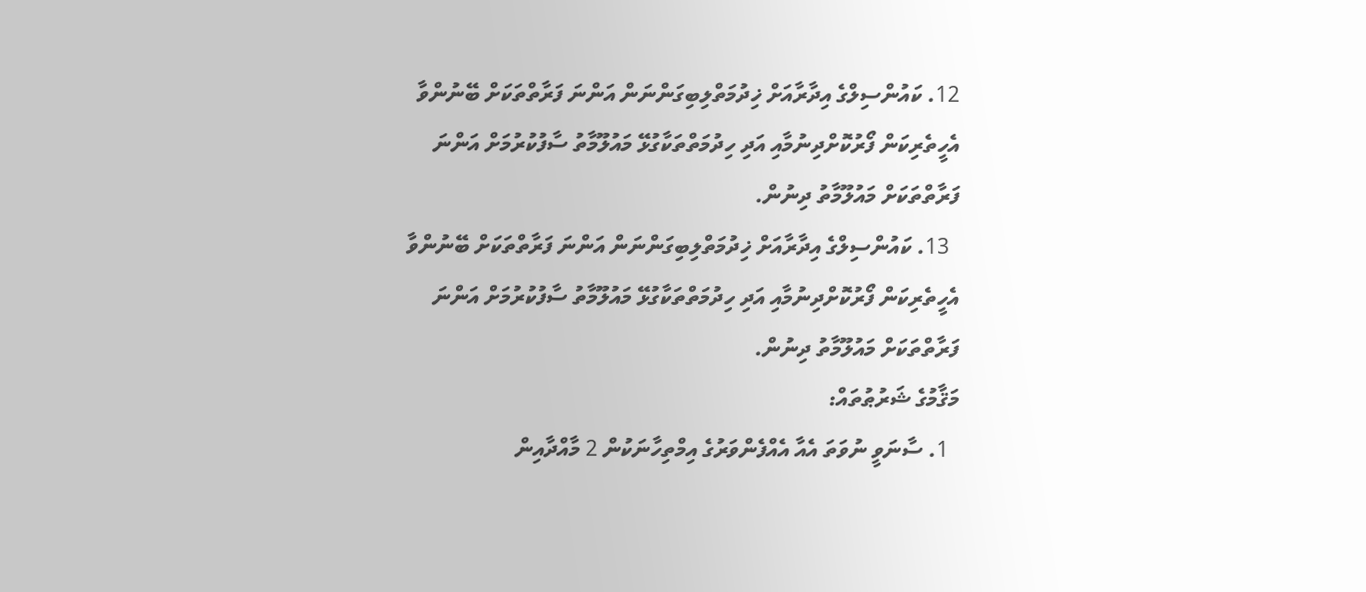12. ކައުންސިލްގެ އިދާރާއަށް ޚިދުމަތްލިބިގަންނަން އަންނަ ފަރާތްތަކަށް ބޭނުންވާ އެހީތެރިކަން ފޯރުކޮށްދިނުމާއި އަދި ހިދުމަތްތަކާގުޅޭ މައުލޫމާތު ސާފުކުރުމަށް އަންނަ ފަރާތްތަކަށް މައުލޫމާތު ދިނުން.
  13. ކައުންސިލްގެ އިދާރާއަށް ޚިދުމަތްލިބިގަންނަން އަންނަ ފަރާތްތަކަށް ބޭނުންވާ އެހީތެރިކަން ފޯރުކޮށްދިނުމާއި އަދި ހިދުމަތްތަކާގުޅޭ މައުލޫމާތު ސާފުކުރުމަށް އަންނަ ފަރާތްތަކަށް މައުލޫމާތު ދިނުން.
މަޤާމުގެ ޝަރުޠުތައް:
  1. ސާނަވީ ނުވަތަ އެއާ އެއްފެންވަރުގެ އިމްތިހާނަކުން 2 މާއްދާއިން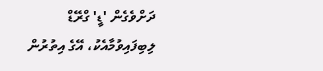ދަށްވެގެން 'ޑީ' ގްރޭޑް ލިބިފައިވުމާއެކު، އޭގެ އިތުރުން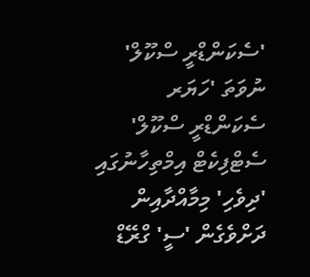'ސެކަންޑްރީ ސްކޫލް' ނުވަތަ 'ހަޔަރ ސެކަންޑްރީ ސްކޫލް' ސެޓްފިކެޓް އިމްތިހާނުގައި 'ދިވެހި' މިމާއްދާއިން ދަށްވެގެން 'ސީ' ގްރޭޑް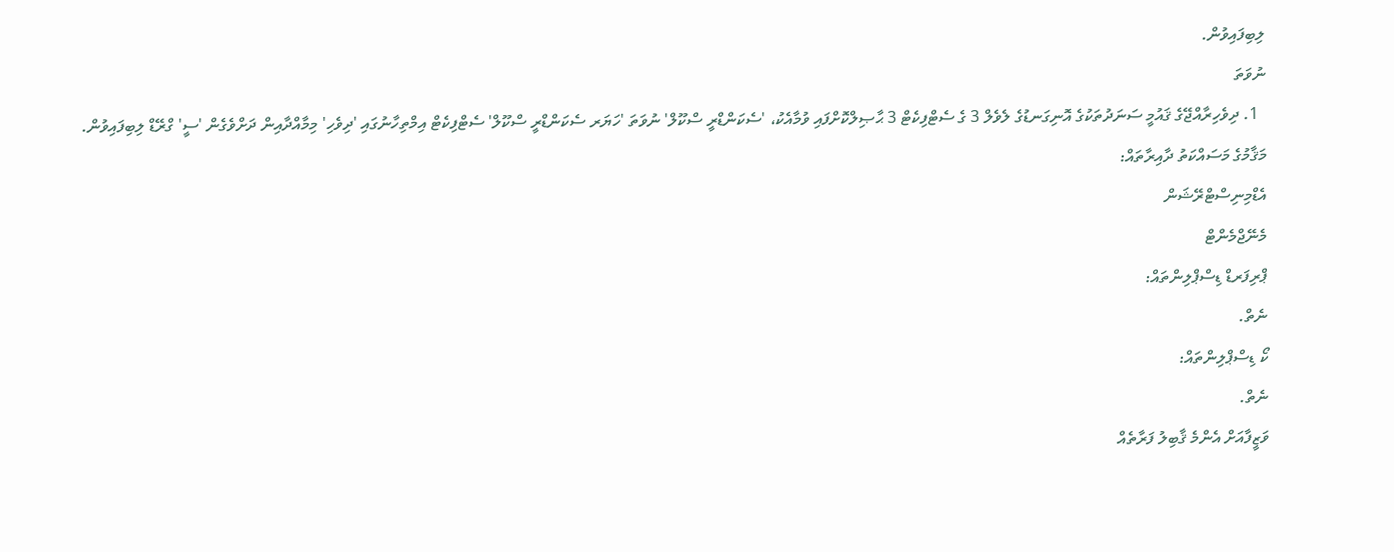ލިބިފައިވުން.
ނުވަތަ
  1. ދިވެހިރާއްޖޭގެ ޤައުމީ ސަނަދުތަކުގެ އޮނިގަނޑުގެ ލެވެލް 3 ގެ ސެޓްފިކެޓް 3 ޙާޞިލްކޮށްފައި ވުމާއެކު، 'ސެކަންޑްރީ ސްކޫލް' ނުވަތަ 'ހަޔަރ ސެކަންޑްރީ ސްކޫލް' ސެޓްފިކެޓް އިމްތިހާނުގައި 'ދިވެހި' މިމާއްދާއިން ދަށްވެގެން 'ސީ' ގްރޭޑް ލިބިފައިވުން.
މަޤާމުގެ މަސައްކަތު ދާއިރާތައް:
އެޑްމިނިސްޓްރޭޝަން
މެނޭޖްމެންޓް
ޕްރިފަރޑް ޑިސްޕްލިންތައް:
ނެތް.
ކޯ ޑިސްޕްލިންތައް:
ނެތް.
ވަޒީފާއަށް އެންމެ ޤާބިލު ފަރާތެއް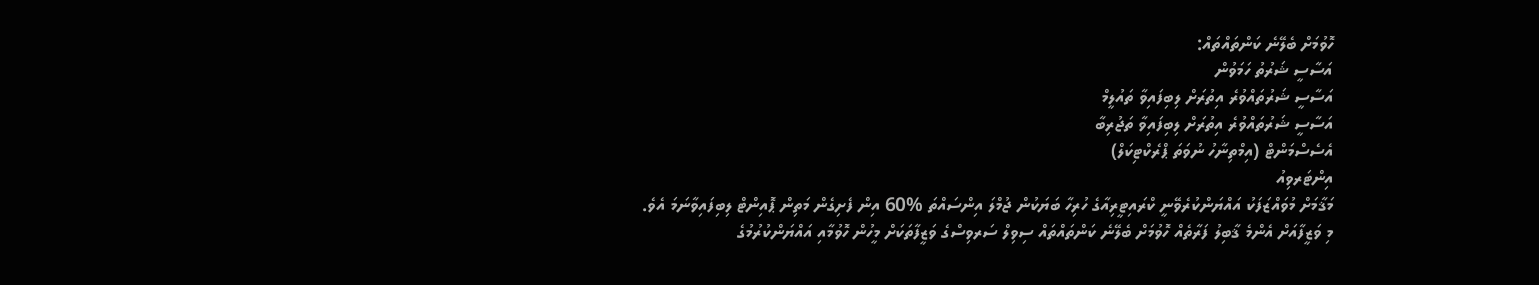ހޮވުމަށް ބެލޭނެ ކަންތައްތައް:
އަސާސީ ޝަރުތު ހަމަވުން
އަސާސީ ޝަރުތައްވުރެ އިތުރަށް ލިބިފައިވާ ތައުލީމް
އަސާސީ ޝަރުތައްވުރެ އިތުރަށް ލިބިފައިވާ ތަޖުރިބާ
އެސެސްމަންޓް (އިމްތިނާހު ނުވަތަ ޕްރެކްޓިކަލް)
އިންޓަރވިއު
މަޤާމަށް މުވައްޒަފަކު އައްޔަންކުރެވޭނީ ކްރައިޓީރިއާގެ ހުރިހާ ބަޔަކުން ޖުމްލަ އިންސައްތަ %60 އިން ފެށިގެން މަތިން ޕޮއިންޓް ލިބިފައިވާނަމަ އެވެ.
މި ވަޒީފާއަށް އެންމެ ޤާބިލު ފަރާތެއް ހޮވުމަށް ބެލޭނެ ކަންތައްތައް ސިވިލް ސަރވިސްގެ ވަޒީފާތަކަށް މީހުން ހޮވުމާއި އައްޔަންކުރުމުގެ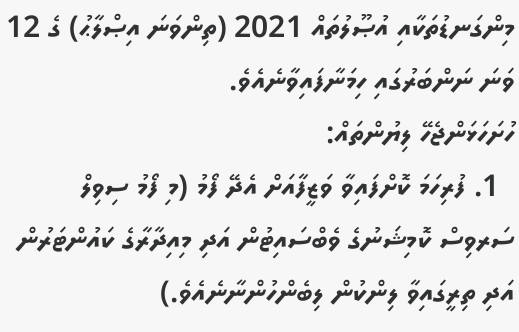މިންގަނޑުތަކާއި އުޞޫލުތައް 2021 (ތިންވަނަ އިޞްލާޙު) ގެ 12 ވަނަ ނަންބަރުގައި ހިމަނާފައިވާނެއެވެ.
ހުށަހަޅަންޖެހޭ ލިޔުންތައް:
  1. ފުރިހަމަ ކޮށްފައިވާ ވަޒީފާއަށް އެދޭ ފޯމު (މި ފޯމު ސިވިލް ސަރވިސް ކޮމިޝަނުގެ ވެބްސައިޓުން އަދި މިއިދާރާގެ ކައުންޓަރުން އަދި ތިރީގައިވާ ލިންކުން ލިބެންހުންނާނެއެވެ.)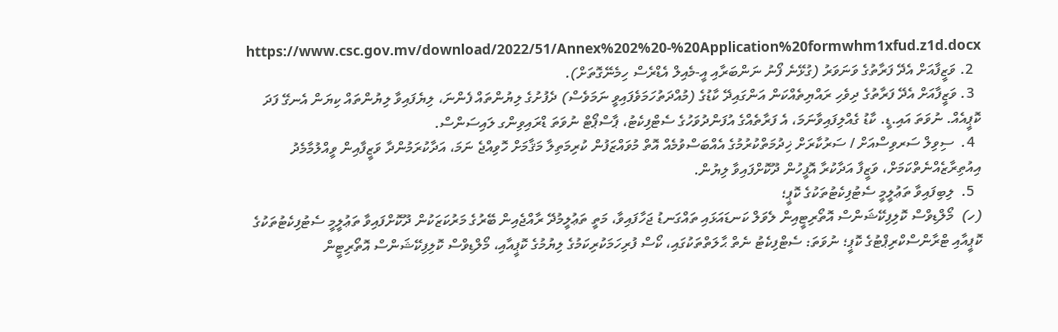https://www.csc.gov.mv/download/2022/51/Annex%202%20-%20Application%20formwhm1xfud.z1d.docx
  2. ވަޒީފާއަށް އެދޭ ފަރާތުގެ ވަނަވަރު (ގުޅޭނެ ފޯނު ނަންބަރާއި އީ-މެއިލް އެޑްރެސް ހިމެނޭގޮތަށް).
  3. ވަޒީފާއަށް އެދޭ ފަރާތުގެ ދިވެހި ރައްޔިތެއްކަން އަންގައިދޭ ކާޑުގެ (މުއްދަތުހަމަވެފައިވީ ނަމަވެސް) ދެފުށުގެ ލިޔުންތައް ފެންނަ، ލިޔެފައިވާ ލިޔުންތައް ކިޔަން އެނގޭ ފަދަ ކޮޕީއެއް. ނުވަތަ އައި.ޑީ. ކާޑު ގެއްލިފައިވާނަމަ، އެ ފަރާތެއްގެ އުފަންދުވަހުގެ ސެޓްފިކެޓު، ޕާސްޕޯޓް ނުވަތަ ޑްރައިވިންގ ލައިސަންސް.
  4.  ސިވިލް ސަރވިސްއަށް / ސަރުކާރަށް ޚިދުމަތްކުރުމުގެ އެއްބަސްވުމެއް އޮތް މުވައްޒަފުން ކުރިމަތިލާ މަޤާމަށް ހޮވިއްޖެ ނަމަ، އަދާކުރަމުންދާ ވަޒީފާއިން ވީއްލުމާމެދު އިއުތިރާޒެއްނެތްކަމަށް، ވަޒީފާ އަދާކުރާ އޮފީހުން ދޫކޮށްފައިވާ ލިޔުން.
  5.  ލިބިފައިވާ ތަޢުލީމީ ސެޓުފިކެޓުތަކުގެ ކޮޕީ؛
(ހ)  މޯލްޑިވްސް ކޮލިފިކޭޝަންސް އޮތޯރިޓީއިން ލެވަލް ކަނޑައަޅައި ތައްގަނޑު ޖަހާފައިވާ، މަތީ ތަޢުލީމުދޭ ރާއްޖެއިން ބޭރުގެ މަރުކަޒަކުން ދޫކޮށްފައިވާ ތަޢުލީމީ ސެޓުފިކެޓުތަކުގެ ކޮޕީއާއި ޓްރާންސްކްރިޕްޓުގެ ކޮޕީ؛ ނުވަތަ: ސެޓްފިކެޓު ނެތް ޙާލަތްތަކުގައި، ކޯސް ފުރިހަމަކުރިކަމުގެ ލިޔުމުގެ ކޮޕީއާއި، މޯލްޑިވްސް ކޮލިފިކޭޝަންސް އޮތޯރިޓީން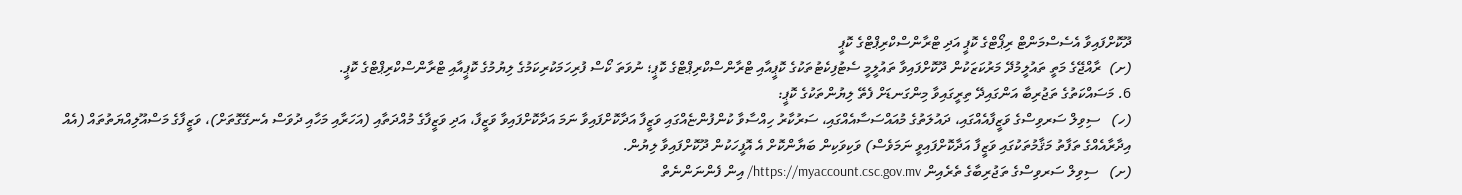ދޫކޮށްފައިވާ އެސެސްމަންޓް ރިޕޯޓްގެ ކޮޕީ އަދި ޓްރާންސްކްރިޕްޓްގެ ކޮޕީ
(ށ)  ރާއްޖޭގެ މަތީ ތައުލީމުދޭ މަރުކަޒަކުން ދޫކޮށްފައިވާ ތައުލީމީ ސެޓުފިކެޓުތަކުގެ ކޮޕީއާއި ޓްރާންސްކްރިޕްޓްގެ ކޮޕީ؛ ނުވަތަ ކޯސް ފުރިހަމަކުރިކަމުގެ ލިޔުމުގެ ކޮޕީއާއި ޓްރާންސްކްރިޕްޓްގެ ކޮޕީ.
6. މަސައްކަތުގެ ތަޖުރިބާ އަންގައިދޭ ތިރީގައިވާ މިންގަނޑަށް ފެތޭ ލިޔުންތަކުގެ ކޮޕީ:
(ހ)   ސިވިލް ސަރވިސްގެ ވަޒީފާއެއްގައި، ދައުލަތުގެ މުއައްސަސާއެއްގައި، ސަރުކާރު ހިއްސާވާ ކުންފުންޏެއްގައި ވަޒީފާ އަދާކޮށްފައިވާ ނަމަ އަދާކޮށްފައިވާ ވަޒީފާ، އަދި ވަޒީފާގެ މުއްދަތާއި (އަހަރާއި މަހާއި ދުވަސް އެނގޭގޮތަށް)، ވަޒީފާގެ މަސްއޫލިއްޔަތުތައް (އެއް އިދާރާއެއްގެ ތަފާތު މަޤާމުތަކުގައި ވަޒީފާ އަދާކޮށްފައިވީ ނަމަވެސް) ވަކިވަކިން ބަޔާންކޮށް އެ އޮފީހަކުން ދޫކޮށްފައިވާ ލިޔުން.
(ށ)   ސިވިލް ސަރވިސްގެ ތަޖުރިބާގެ ތެރެއިން https://myaccount.csc.gov.mv/ އިން ފެންނަންނެތް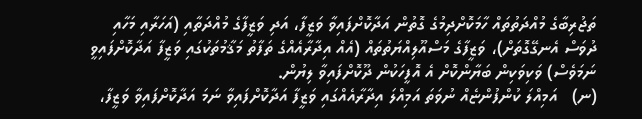ތަޖުރިބާގެ މުއްދަތުތައް ހާމަކޮށްދިމުގެ ގޮތުން އަދާކޮށްފައިވާ ވަޒީފާ، އަދި ވަޒީފާގެ މުއްދަތާއި (އަހަރާއި މަހާއި ދުވަސް އެނގޭގޮތަށް)، ވަޒީފާގެ މަސްއޫލިއްޔަތުތައް (އެއް އިދާރާއެއްގެ ތަފާތު މަޤާމުތަކުގައި ވަޒީފާ އަދާކޮށްފައިވީ ނަމަވެސް) ވަކިވަކިން ބަޔާންކޮށް އެ އޮފީހަކުން ދޫކޮށްފައިވާ ލިޔުން.
(ނ)   އަމިއްލަ ކުންފުންޏެއް ނުވަތަ އަމިއްލަ އިދާރާއެއްގައި ވަޒީފާ އަދާކޮށްފައިވާ ނަމަ އަދާކޮށްފައިވާ ވަޒީފާ،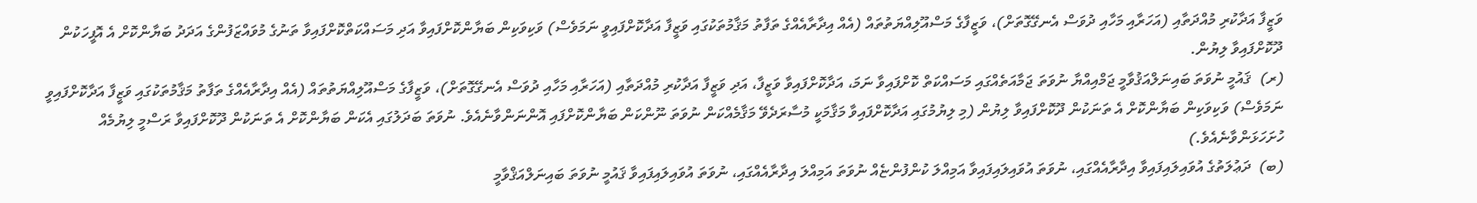ވަޒީފާ އަދާކުރި މުއްދަތާއި (އަހަރާއި މަހާއި ދުވަސް އެނގޭގޮތަށް)، ވަޒީފާގެ މަސްއޫލިއްޔަތުތައް (އެއް އިދާރާއެއްގެ ތަފާތު މަޤާމުތަކުގައި ވަޒީފާ އަދާކޮށްފައިވީ ނަމަވެސް) ވަކިވަކިން ބަޔާންކޮށްފައިވާ އަދި މަސައްކަތްކޮށްފައިވާ ތަނުގެ މުވައްޒަފުންގެ އަދަދު ބަޔާންކޮށް އެ އޮފީހަކުން ދޫކޮށްފައިވާ ލިޔުން.
(ރ)  ޤައުމީ ނުވަތަ ބައިނަލްއަޤުވާމީ ޖަމްއިއްޔާ ނުވަތަ ޖަމާއަތެއްގައި މަސައްކަތް ކޮށްފައިވާ ނަމަ، އަދާކޮށްފައިވާ ވަޒީފާ، އަދި ވަޒީފާ އަދާކުރި މުއްދަތާއި (އަހަރާއި މަހާއި ދުވަސް އެނގޭގޮތަށް)، ވަޒީފާގެ މަސްއޫލިއްޔަތުތައް (އެއް އިދާރާއެއްގެ ތަފާތު މަޤާމުތަކުގައި ވަޒީފާ އަދާކޮށްފައިވީ ނަމަވެސް) ވަކިވަކިން ބަޔާންކޮށް އެ ތަނަކުން ދޫކޮށްފައިވާ ލިޔުން (މި ލިޔުމުގައި އަދާކޮށްފައިވާ މަޤާމަކީ މުސާރަދެވޭ މަޤާމެއްކަން ނުވަތަ ނޫންކަން ބަޔާންކޮށްފައި އޮންނަންވާނެއެވެ. ނުވަތަ ބަދަލުގައި އެކަން ބަޔާންކޮށް އެ ތަނަކުން ދޫކޮށްފައިވާ ރަސްމީ ލިޔުމެއް ހުށަހަޅަންވާނެއެވެ.)
(ބ)  ދަޢުލަތުގެ އުވައިލައިފައިވާ އިދާރާއެއްގައި، ނުވަތަ އުވައިލައިފައިވާ އަމިއްލަ ކުންފުންޏެއް ނުވަތަ އަމިއްލަ އިދާރާއެއްގައި، ނުވަތަ އުވައިލައިފައިވާ ޤައުމީ ނުވަތަ ބައިނަލްއަޤްވާމީ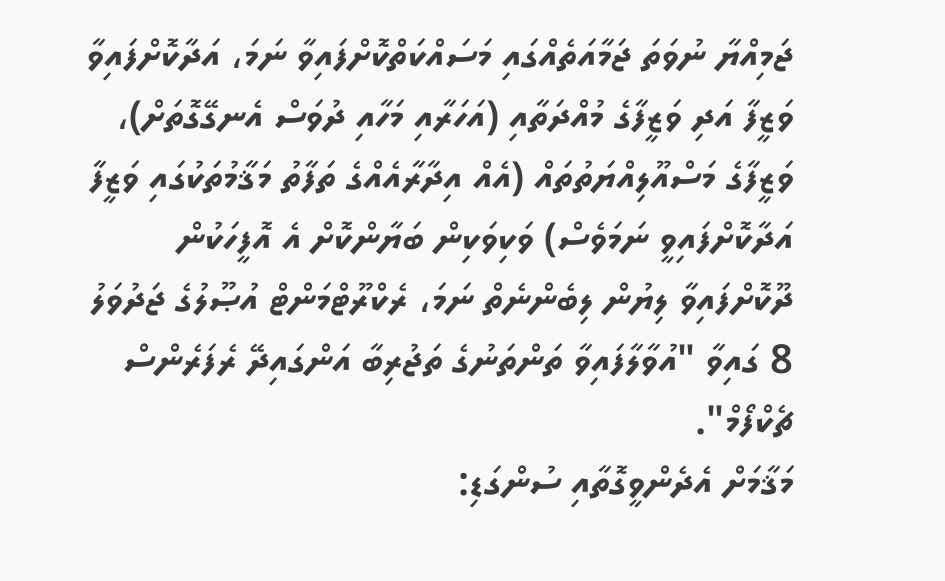ޖަމިއްޔާ ނުވަތަ ޖަމާއަތެއްގައި މަސައްކަތްކޮށްފައިވާ ނަމަ، އަދާކޮށްފައިވާ ވަޒީފާ އަދި ވަޒީފާގެ މުއްދަތާއި (އަހަރާއި މަހާއި ދުވަސް އެނގޭގޮތަށް)، ވަޒީފާގެ މަސްއޫލިއްޔަތުތައް (އެއް އިދާރާއެއްގެ ތަފާތު މަޤާމުތަކުގައި ވަޒީފާ އަދާކޮށްފައިވީ ނަމަވެސް) ވަކިވަކިން ބަޔާންކޮށް އެ އޮފީހަކުން ދޫކޮށްފައިވާ ލިޔުން ލިބެންނެތް ނަމަ، ރެކްރޫޓްމަންޓް އުޞޫލުގެ ޖަދުވަލު 8 ގައިވާ "އުވާލާފައިވާ ތަންތަނުގެ ތަޖުރިބާ އަންގައިދޭ ރެފަރެންސް ޗެކްފޯމް".
މަޤާމަށް އެދެންވީގޮތާއި ސުންގަޑި: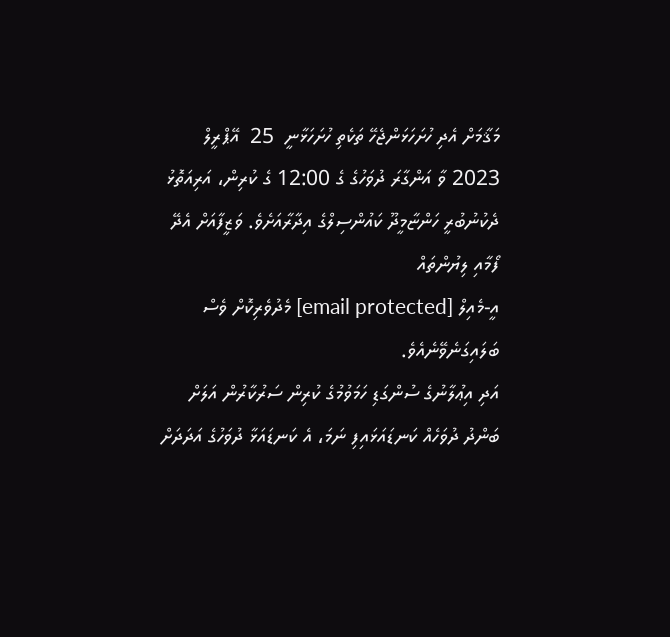މަޤާމަށް އެދި ހުށަހަޅަންޖެހޭ ތަކެތި ހުށަހަޅާނީ  25  އޭޕްރީލް 2023 ވާ އަންގާރަ ދުވަހުގެ ގެ 12:00 ގެ ކުރިން، އަރިއަތޮޅު ދެކުނުބުރީ ހަންޏާމީދޫ ކައުންސިލްގެ އިދާރާއަށެވެ. ވަޒީފާއަށް އެދޭ ފޯމާއި ލިޔުންތައް
އީ-މެއިލް [email protected] މެދުވެރިކޮށް ވެސް ބަލައިގަނެވޭނެއެވެ.
އަދި އިޢުލާނުގެ ސުންގަޑި ހަމަވުމުގެ ކުރިން ސަރުކާރުން އަލަށް ބަންދު ދުވަހެއް ކަނޑައަޅައިފި ނަމަ، އެ ކަނޑައަޅާ ދުވަހުގެ އަދަދަށް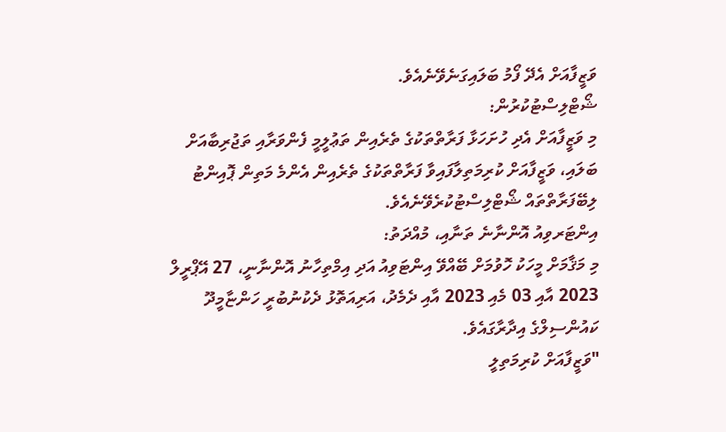ވަޒީފާއަށް އެދޭ ފޯމު ބަލައިގަނެވޭނެއެވެ.
ޝޯޓްލިސްޓުކުރުން:
މި ވަޒީފާއަށް އެދި ހުށަހަޅާ ފަރާތްތަކުގެ ތެރެއިން ތަޢުލީމީ ފެންވަރާއި ތަޖުރިބާއަށް ބަލައި، ވަޒީފާއަށް ކުރިމަތިލާފައިވާ ފަރާތްތަކުގެ ތެރެއިން އެންމެ މަތިން ޕޮއިންޓު ލިބޭފަރާތްތައް ޝޯޓްލިސްޓުކުރެވޭނެއެވެ.
އިންޓަރވިއު އޮންނާނެ ތަނާއި، މުއްދަތު:
މި މަޤާމަށް މީހަކު ހޮވުމަށް ބޭއްވޭ އިންޓަވިއު އަދި އިމްތިހާނު އޮންނާނީ، 27 އޭޕްރީލް 2023 އާއި 03 މެއި 2023 އާއި ދެމެދު، އަރިއަތޮޅު ދެކުނުބުރީ ހަންޏާމީދޫ ކައުންސިލްގެ އިދާރާގައެވެ.
"ވަޒީފާއަށް ކުރިމަތިލީ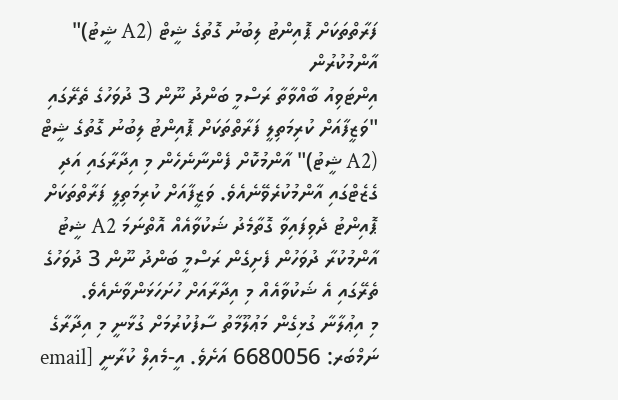ފަރާތްތަކަށް ޕޮއިންޓު ލިބުނު ގޮތުގެ ޝީޓް (A2 ޝީޓު)" އާންމުކުރުން
އިންޓަވިއު ބާއްވާތާ ރަސްމީ ބަންދު ނޫން 3 ދުވަހުގެ ތެރޭގައި "ވަޒީފާއަށް ކުރިމަތިލީ ފަރާތްތަކަށް ޕޮއިންޓު ލިބުނު ގޮތުގެ ޝީޓް (A2 ޝީޓު)" އާންމުކޮށް ފެންނާނެހެން މި އިދާރާގައި އަދި ގެޒެޓްގައި އާންމުކުރެވޭނެއެވެ. ވަޒީފާއަށް ކުރިމަތިލީ ފަރާތްތަކަށް ޕޮއިންޓު ދެވިފައިވާ ގޮތާމެދު ޝަކުވާއެއް އޮތްނަމަ A2 ޝީޓު އާންމުކުރާ ދުވަހުން ފެށިގެން ރަސްމީ ބަންދު ނޫން 3 ދުވަހުގެ ތެރޭގައި އެ ޝަކުވާއެއް މި އިދާރާއަށް ހުށަހަޅަންވާނެއެވެ.
މި އިޢުލާނާ ގުޅިގެން މަޢުލޫމާތު ސާފުކުރުމަށް ގުޅާނީ މި އިދާރާގެ ނަމްބަރ: 6680056 އަށެވެ. އީ-މެއިލް ކުރާނީ [email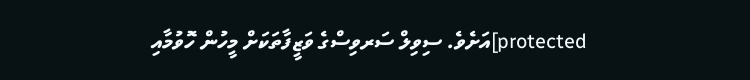protected]އަށެވެ. ސިވިލް ސަރވިސްގެ ވަޒީފާތަކަށް މީހުން ހޮވުމާއި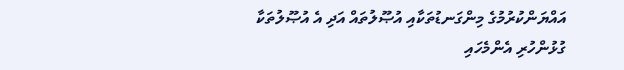އައްޔަންކުރުމުގެ މިންގަނޑުތަކާއި އުޞޫލުތައް އަދި އެ އުޞޫލުތަކާ ގުޅުންހުރި އެންމެހައި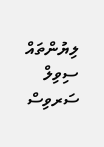ލިޔުންތައް ސިވިލް ސަރވިސް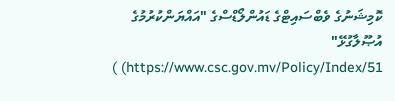ކޮމިޝަނުގެ ވެބްސައިޓްގެ ޑައުންލޯޑްސްގެ "އައްޔަންކުރުމުގެ އުޞޫލާގުޅޭ"         https://www.csc.gov.mv/Policy/Index/51) )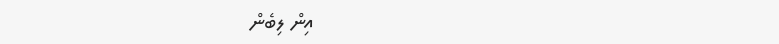އިން ލިބެން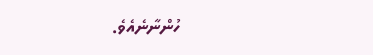ހުންނާނެއެވެ.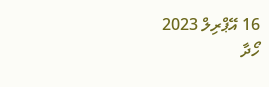16 އޭޕްރިލް 2023
ހޯދާ